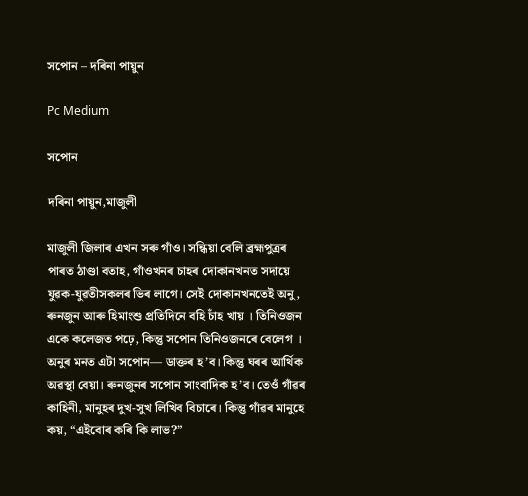সপোন – দৰিনা পায়ুন

Pc Medium

সপোন

দৰিনা পায়ুন,মাজুলী

মাজুলী জিলাৰ এখন সৰু গাঁও। সন্ধিয়া বেলি ব্ৰহ্মপুত্ৰৰ পাৰত ঠাণ্ডা বতাহ, গাঁওখনৰ চাহৰ দোকানখনত সদায়ে যুৱক-যুৱতীসকলৰ ভিৰ লাগে। সেই দোকানখনতেই অনু, ৰুনজুন আৰু হিমাংশু প্ৰতিদিনে বহি চাঁহ খায় । তিনিওজন একে কলেজত পঢ়ে, কিন্তু সপোন তিনিওজনৰে বেলেগ । অনুৰ মনত এটা সপোন— ডাক্তৰ হ’ব। কিন্তু ঘৰৰ আৰ্থিক অৱস্থা বেয়া। ৰুনজুনৰ সপোন সাংবাদিক হ’ব। তেওঁ গাঁৱৰ কাহিনী, মানুহৰ দুখ-সুখ লিখিব বিচাৰে। কিন্তু গাঁৱৰ মানুহে কয়, “এইবোৰ কৰি কি লাভ?”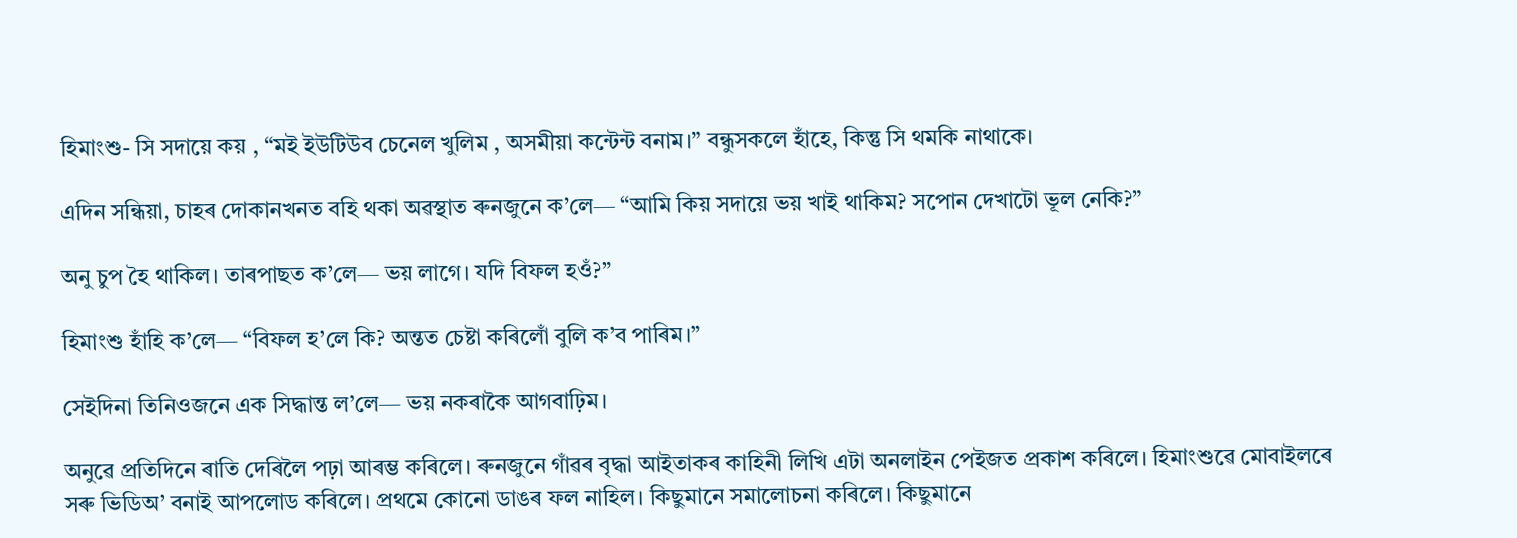হিমাংশু- সি সদায়ে কয় , “মই ইউটিউব চেনেল খুলিম , অসমীয়া কন্টেন্ট বনাম।” বন্ধুসকলে হাঁহে, কিন্তু সি থমকি নাথাকে।

এদিন সন্ধিয়া, চাহৰ দোকানখনত বহি থকা অৱস্থাত ৰুনজুনে ক’লে— “আমি কিয় সদায়ে ভয় খাই থাকিম? সপোন দেখাটো ভূল নেকি?”

অনু চুপ হৈ থাকিল। তাৰপাছত ক’লে— ভয় লাগে। যদি বিফল হওঁ?”

হিমাংশু হাঁহি ক’লে— “বিফল হ’লে কি? অন্তত চেষ্টা কৰিলোঁ বুলি ক’ব পাৰিম।”

সেইদিনা তিনিওজনে এক সিদ্ধান্ত ল’লে— ভয় নকৰাকৈ আগবাঢ়িম।

অনুৱে প্ৰতিদিনে ৰাতি দেৰিলৈ পঢ়া আৰম্ভ কৰিলে। ৰুনজুনে গাঁৱৰ বৃদ্ধা আইতাকৰ কাহিনী লিখি এটা অনলাইন পেইজত প্ৰকাশ কৰিলে। হিমাংশুৱে মোবাইলৰে সৰু ভিডিঅ’ বনাই আপলোড কৰিলে। প্ৰথমে কোনো ডাঙৰ ফল নাহিল। কিছুমানে সমালোচনা কৰিলে। কিছুমানে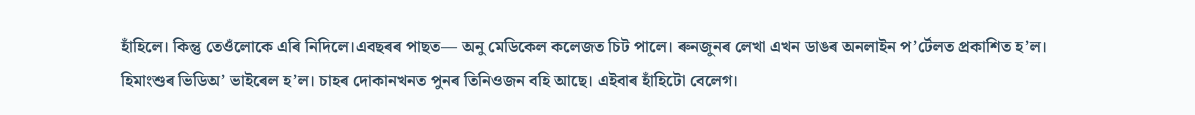হাঁহিলে। কিন্তু তেওঁলোকে এৰি নিদিলে।এবছৰৰ পাছত— অনু মেডিকেল কলেজত চিট পালে। ৰুনজুনৰ লেখা এখন ডাঙৰ অনলাইন প’ৰ্টেলত প্ৰকাশিত হ’ল। হিমাংশুৰ ভিডিঅ’ ভাইৰেল হ’ল। চাহৰ দোকানখনত পুনৰ তিনিওজন বহি আছে। এইবাৰ হাঁহিটো বেলেগ।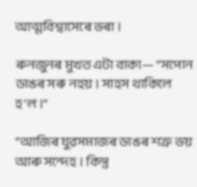আত্মবিশ্বাসেৰে ভৰা।

ৰুনজুনৰ মুখত এটা বাক্য— “সপোন ডাঙৰ সৰু নহয়। সাহস থাকিলে হ’ল।”

“আজিৰ যুৱসমাজৰ ডাঙৰ শত্রু ভয় আৰু সন্দেহ। কিন্তু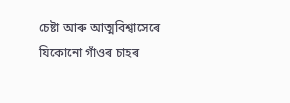চেষ্টা আৰু আত্মবিশ্বাসেৰে যিকোনো গাঁওৰ চাহৰ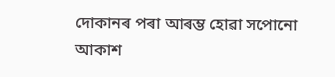দোকানৰ পৰা আৰম্ভ হোৱা সপোনো আকাশ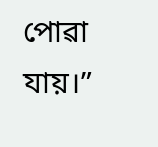পোৱা যায়।”